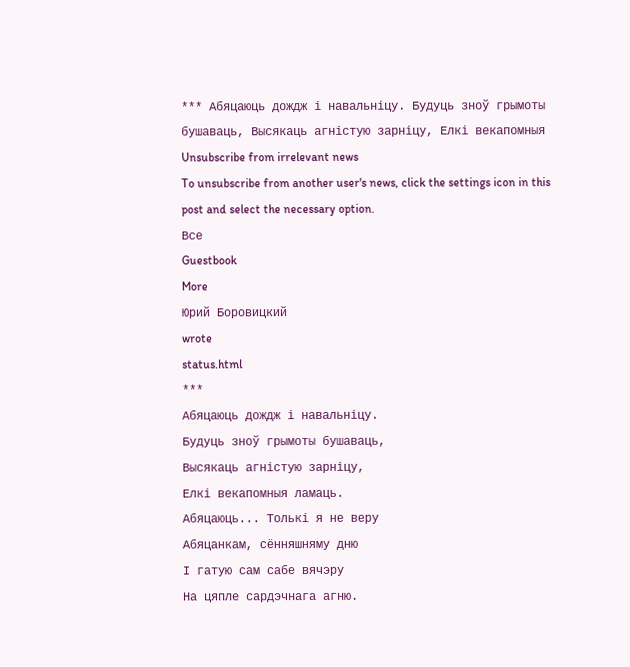*** Абяцаюць дождж і навальніцу. Будуць зноў грымоты бушаваць, Высякаць агністую зарніцу, Елкі векапомныя
Unsubscribe from irrelevant news
To unsubscribe from another user's news, click the settings icon in this post and select the necessary option.
Все
Guestbook
More
Юрий Боровицкий
wrote
status.html
***
Абяцаюць дождж і навальніцу.
Будуць зноў грымоты бушаваць,
Высякаць агністую зарніцу,
Елкі векапомныя ламаць.
Абяцаюць... Толькі я не веру
Абяцанкам, сённяшняму дню
І гатую сам сабе вячэру
На цяпле сардэчнага агню.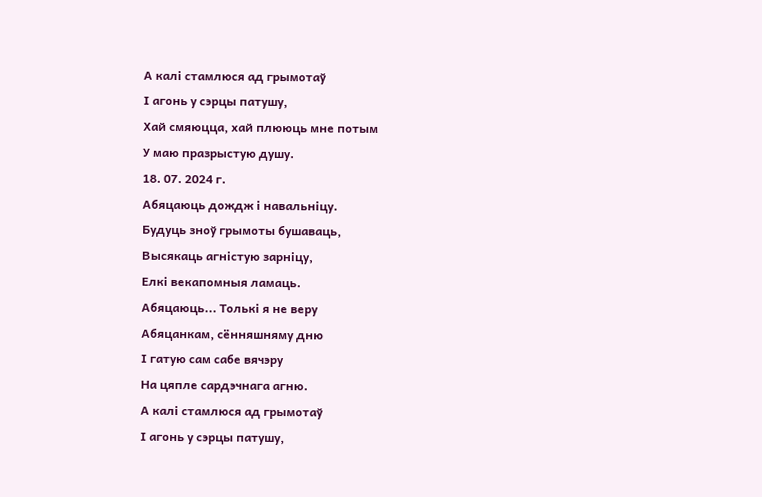А калі стамлюся ад грымотаў
І агонь у сэрцы патушу,
Хай смяюцца, хай плююць мне потым
У маю празрыстую душу.
18. 07. 2024 г.
Абяцаюць дождж і навальніцу.
Будуць зноў грымоты бушаваць,
Высякаць агністую зарніцу,
Елкі векапомныя ламаць.
Абяцаюць... Толькі я не веру
Абяцанкам, сённяшняму дню
І гатую сам сабе вячэру
На цяпле сардэчнага агню.
А калі стамлюся ад грымотаў
І агонь у сэрцы патушу,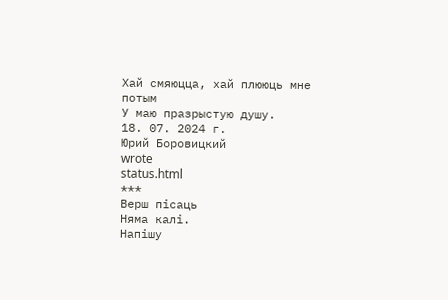Хай смяюцца, хай плююць мне потым
У маю празрыстую душу.
18. 07. 2024 г.
Юрий Боровицкий
wrote
status.html
***
Верш пісаць
Няма калі.
Напішу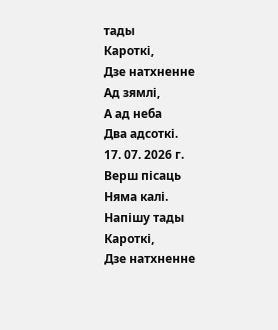тады
Кароткі,
Дзе натхненне
Ад зямлі,
А ад неба
Два адсоткі.
17. 07. 2026 г.
Верш пісаць
Няма калі.
Напішу тады
Кароткі,
Дзе натхненне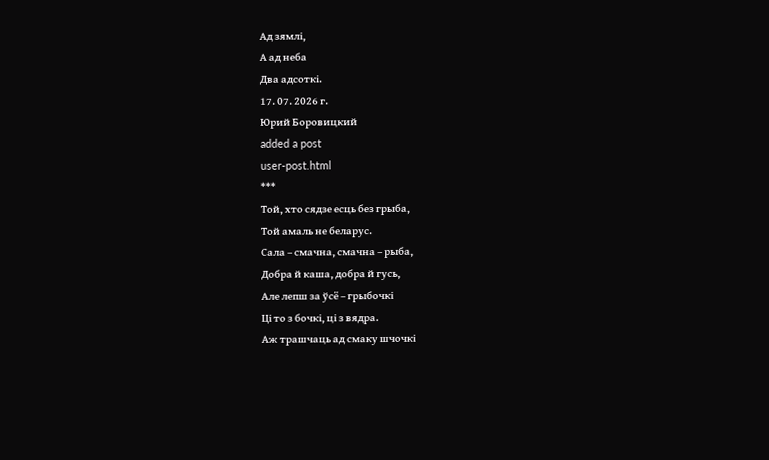Ад зямлі,
А ад неба
Два адсоткі.
17. 07. 2026 г.
Юрий Боровицкий
added a post
user-post.html
***
Той, хто сядзе есць без грыба,
Той амаль не беларус.
Сала – смачна, смачна – рыба,
Добра й каша, добра й гусь,
Але лепш за ўсё – грыбочкі
Ці то з бочкі, ці з вядра.
Аж трашчаць ад смаку шчочкі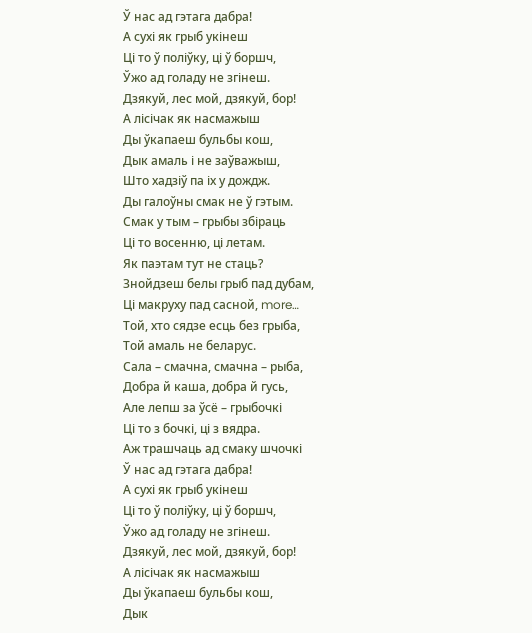Ў нас ад гэтага дабра!
А сухі як грыб укінеш
Ці то ў поліўку, ці ў боршч,
Ўжо ад голаду не згінеш.
Дзякуй, лес мой, дзякуй, бор!
А лісічак як насмажыш
Ды ўкапаеш бульбы кош,
Дык амаль і не заўважыш,
Што хадзіў па іх у дождж.
Ды галоўны смак не ў гэтым.
Смак у тым – грыбы збіраць
Ці то восенню, ці летам.
Як паэтам тут не стаць?
Знойдзеш белы грыб пад дубам,
Ці макруху пад сасной, more…
Той, хто сядзе есць без грыба,
Той амаль не беларус.
Сала – смачна, смачна – рыба,
Добра й каша, добра й гусь,
Але лепш за ўсё – грыбочкі
Ці то з бочкі, ці з вядра.
Аж трашчаць ад смаку шчочкі
Ў нас ад гэтага дабра!
А сухі як грыб укінеш
Ці то ў поліўку, ці ў боршч,
Ўжо ад голаду не згінеш.
Дзякуй, лес мой, дзякуй, бор!
А лісічак як насмажыш
Ды ўкапаеш бульбы кош,
Дык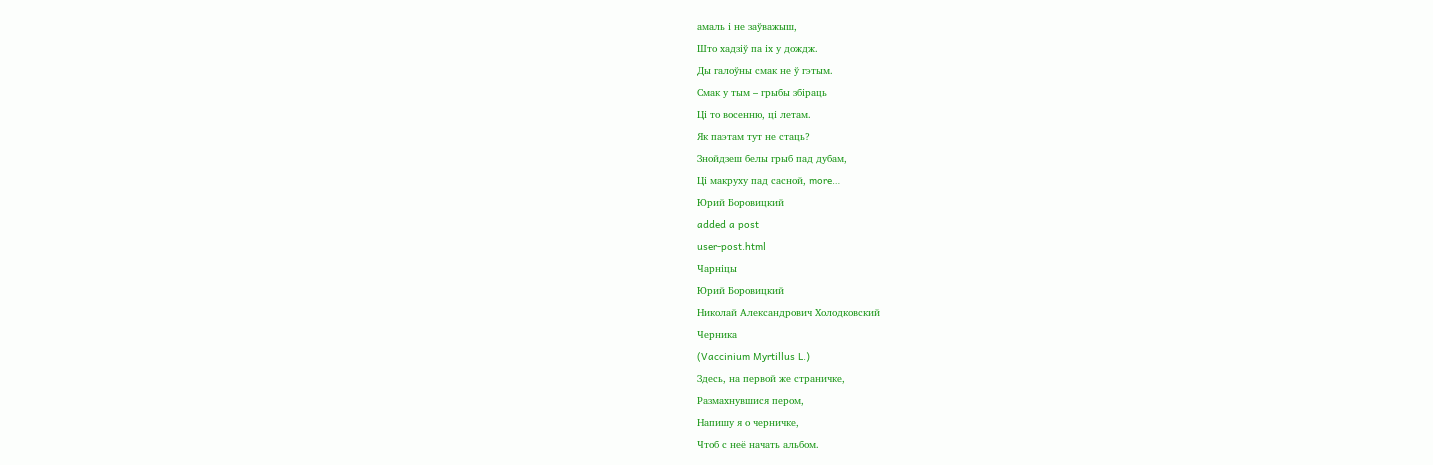амаль і не заўважыш,
Што хадзіў па іх у дождж.
Ды галоўны смак не ў гэтым.
Смак у тым – грыбы збіраць
Ці то восенню, ці летам.
Як паэтам тут не стаць?
Знойдзеш белы грыб пад дубам,
Ці макруху пад сасной, more…
Юрий Боровицкий
added a post
user-post.html
Чарнiцы
Юрий Боровицкий
Николай Александрович Холодковский
Черника
(Vaccinium Myrtillus L.)
Здесь, на первой же страничке,
Размахнувшися пером,
Напишу я о черничке,
Чтоб с неё начать альбом.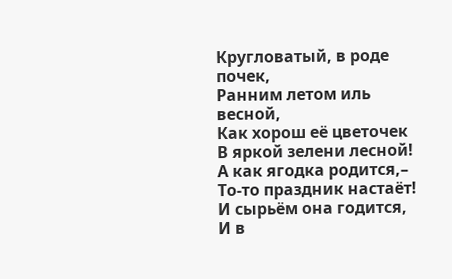Кругловатый, в роде почек,
Ранним летом иль весной,
Как хорош её цветочек
В яркой зелени лесной!
А как ягодка родится,–
То-то праздник настаёт!
И сырьём она годится,
И в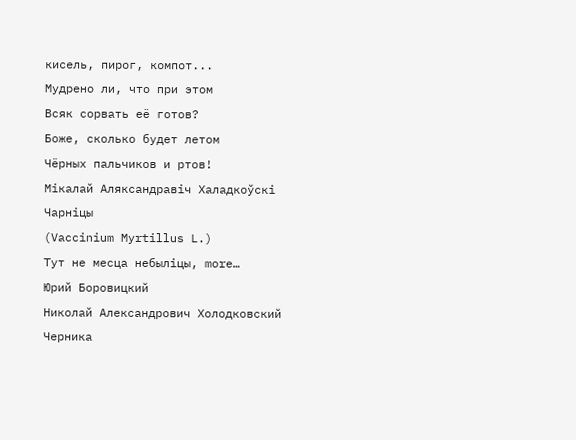кисель, пирог, компот...
Мудрено ли, что при этом
Всяк сорвать её готов?
Боже, сколько будет летом
Чёрных пальчиков и ртов!
Мікалай Аляксандравіч Халадкоўскі
Чарніцы
(Vaccinium Myrtillus L.)
Тут не месца небыліцы, more…
Юрий Боровицкий
Николай Александрович Холодковский
Черника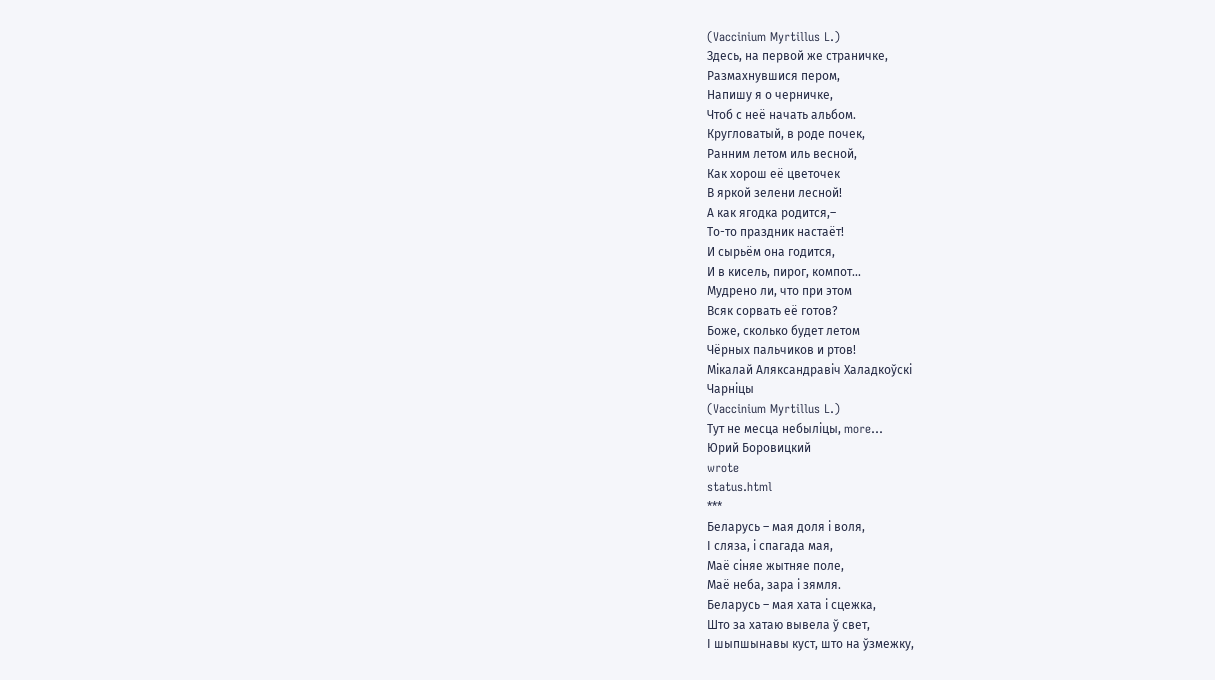(Vaccinium Myrtillus L.)
Здесь, на первой же страничке,
Размахнувшися пером,
Напишу я о черничке,
Чтоб с неё начать альбом.
Кругловатый, в роде почек,
Ранним летом иль весной,
Как хорош её цветочек
В яркой зелени лесной!
А как ягодка родится,–
То-то праздник настаёт!
И сырьём она годится,
И в кисель, пирог, компот...
Мудрено ли, что при этом
Всяк сорвать её готов?
Боже, сколько будет летом
Чёрных пальчиков и ртов!
Мікалай Аляксандравіч Халадкоўскі
Чарніцы
(Vaccinium Myrtillus L.)
Тут не месца небыліцы, more…
Юрий Боровицкий
wrote
status.html
***
Беларусь – мая доля і воля,
І сляза, і спагада мая,
Маё сіняе жытняе поле,
Маё неба, зара і зямля.
Беларусь – мая хата і сцежка,
Што за хатаю вывела ў свет,
І шыпшынавы куст, што на ўзмежку,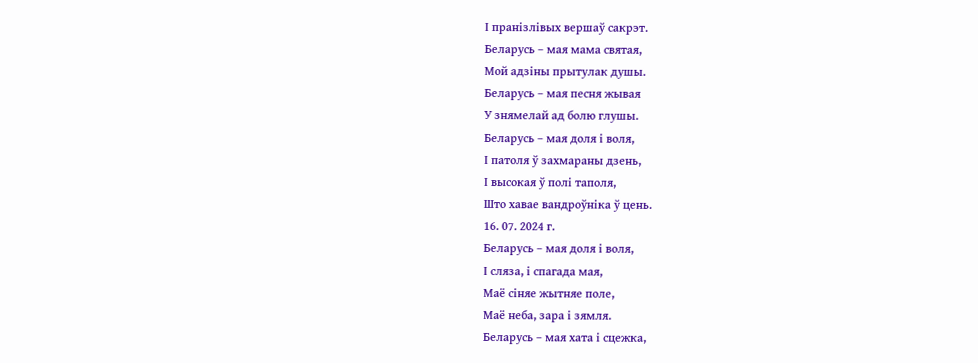І пранізлівых вершаў сакрэт.
Беларусь – мая мама святая,
Мой адзіны прытулак душы.
Беларусь – мая песня жывая
У знямелай ад болю глушы.
Беларусь – мая доля і воля,
І патоля ў захмараны дзень,
І высокая ў полі таполя,
Што хавае вандроўніка ў цень.
16. 07. 2024 г.
Беларусь – мая доля і воля,
І сляза, і спагада мая,
Маё сіняе жытняе поле,
Маё неба, зара і зямля.
Беларусь – мая хата і сцежка,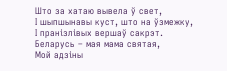Што за хатаю вывела ў свет,
І шыпшынавы куст, што на ўзмежку,
І пранізлівых вершаў сакрэт.
Беларусь – мая мама святая,
Мой адзіны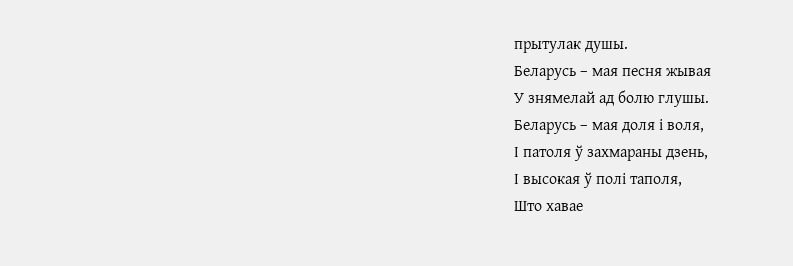прытулак душы.
Беларусь – мая песня жывая
У знямелай ад болю глушы.
Беларусь – мая доля і воля,
І патоля ў захмараны дзень,
І высокая ў полі таполя,
Што хавае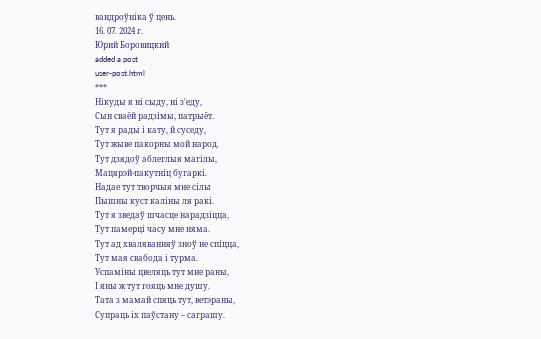вандроўніка ў цень.
16. 07. 2024 г.
Юрий Боровицкий
added a post
user-post.html
***
Нікуды я ні сыду, ні з'еду,
Сын сваёй радзімы, патрыёт.
Тут я рады і кату, й суседу,
Тут жыве пакорны мой народ.
Тут дзядоў аблеглыя магілы,
Мацярэй-пакутніц бугаркі.
Надае тут творчыя мне сілы
Пышны куст каліны ля ракі.
Тут я зведаў шчасце нарадзіцца,
Тут памерці часу мне няма.
Тут ад хваляванняў зноў не спіцца,
Тут мая свабода і турма.
Успаміны цвеляць тут мне раны,
І яны ж тут гояць мне душу.
Тата з мамай спяць тут, ветэраны,
Супраць іх паўстану – саграшу.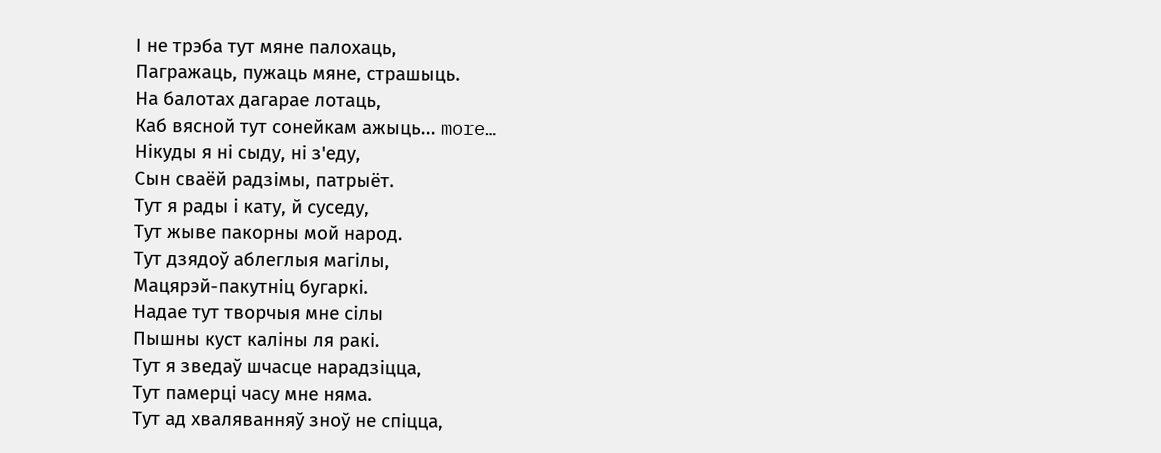І не трэба тут мяне палохаць,
Пагражаць, пужаць мяне, страшыць.
На балотах дагарае лотаць,
Каб вясной тут сонейкам ажыць... more…
Нікуды я ні сыду, ні з'еду,
Сын сваёй радзімы, патрыёт.
Тут я рады і кату, й суседу,
Тут жыве пакорны мой народ.
Тут дзядоў аблеглыя магілы,
Мацярэй-пакутніц бугаркі.
Надае тут творчыя мне сілы
Пышны куст каліны ля ракі.
Тут я зведаў шчасце нарадзіцца,
Тут памерці часу мне няма.
Тут ад хваляванняў зноў не спіцца,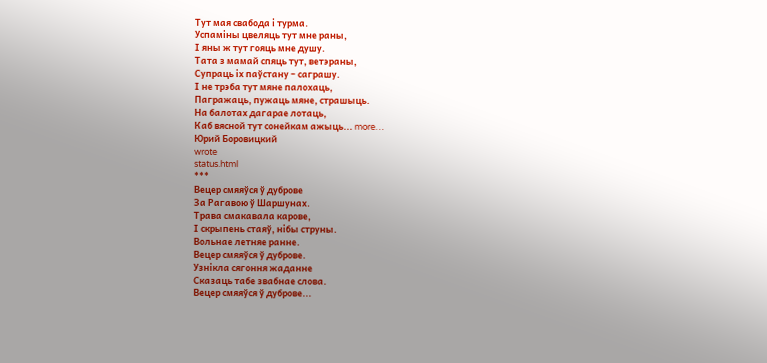Тут мая свабода і турма.
Успаміны цвеляць тут мне раны,
І яны ж тут гояць мне душу.
Тата з мамай спяць тут, ветэраны,
Супраць іх паўстану – саграшу.
І не трэба тут мяне палохаць,
Пагражаць, пужаць мяне, страшыць.
На балотах дагарае лотаць,
Каб вясной тут сонейкам ажыць... more…
Юрий Боровицкий
wrote
status.html
***
Вецер смяяўся ў дуброве
За Рагавою ў Шаршунах.
Трава смакавала карове,
І скрыпень стаяў, нібы струны.
Вольнае летняе ранне.
Вецер смяяўся ў дуброве.
Узнікла сягоння жаданне
Сказаць табе звабнае слова.
Вецер смяяўся ў дуброве...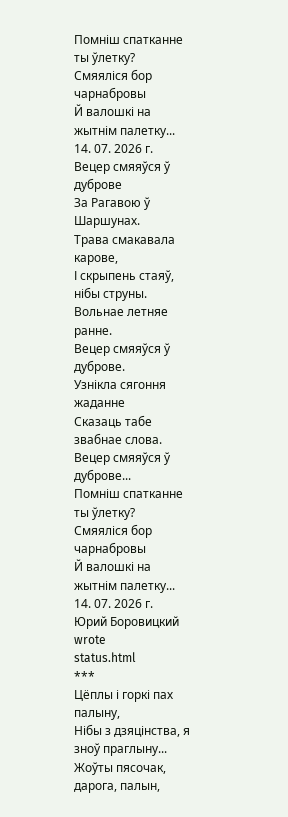Помніш спатканне ты ўлетку?
Смяяліся бор чарнабровы
Й валошкі на жытнім палетку...
14. 07. 2026 г.
Вецер смяяўся ў дуброве
За Рагавою ў Шаршунах.
Трава смакавала карове,
І скрыпень стаяў, нібы струны.
Вольнае летняе ранне.
Вецер смяяўся ў дуброве.
Узнікла сягоння жаданне
Сказаць табе звабнае слова.
Вецер смяяўся ў дуброве...
Помніш спатканне ты ўлетку?
Смяяліся бор чарнабровы
Й валошкі на жытнім палетку...
14. 07. 2026 г.
Юрий Боровицкий
wrote
status.html
***
Цёплы і горкі пах палыну,
Нібы з дзяцінства, я зноў праглыну...
Жоўты пясочак, дарога, палын,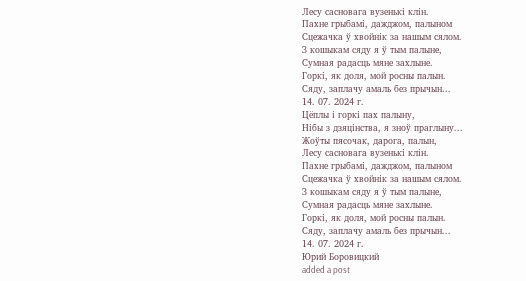Лесу сасновага вузенькі клін.
Пахне грыбамі, дажджом, палыном
Сцежачка ў хвойнік за нашым сялом.
З кошыкам сяду я ў тым палыне,
Сумная радасць мяне захлыне.
Горкі, як доля, мой росны палын.
Сяду, заплачу амаль без прычын...
14. 07. 2024 г.
Цёплы і горкі пах палыну,
Нібы з дзяцінства, я зноў праглыну...
Жоўты пясочак, дарога, палын,
Лесу сасновага вузенькі клін.
Пахне грыбамі, дажджом, палыном
Сцежачка ў хвойнік за нашым сялом.
З кошыкам сяду я ў тым палыне,
Сумная радасць мяне захлыне.
Горкі, як доля, мой росны палын.
Сяду, заплачу амаль без прычын...
14. 07. 2024 г.
Юрий Боровицкий
added a post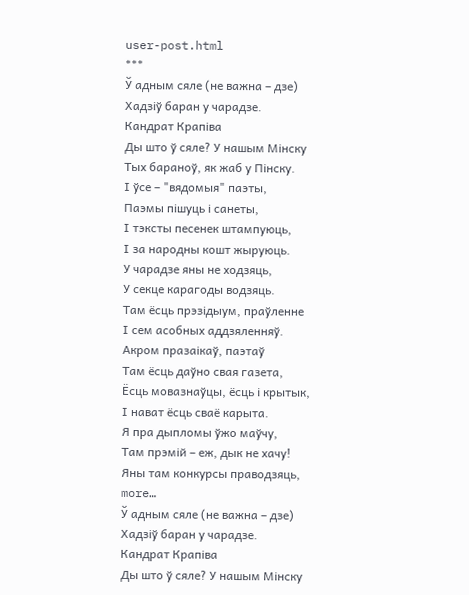user-post.html
***
Ў адным сяле (не важна – дзе)
Хадзіў баран у чарадзе.
Кандрат Крапіва
Ды што ў сяле? У нашым Мінску
Тых бараноў, як жаб у Пінску.
І ўсе – "вядомыя" паэты,
Паэмы пішуць і санеты,
І тэксты песенек штампуюць,
І за народны кошт жыруюць.
У чарадзе яны не ходзяць,
У секце карагоды водзяць.
Там ёсць прэзідыум, праўленне
І сем асобных аддзяленняў.
Акром празаікаў, паэтаў
Там ёсць даўно свая газета,
Ёсць мовазнаўцы, ёсць і крытык,
І нават ёсць сваё карыта.
Я пра дыпломы ўжо маўчу,
Там прэмій – еж, дык не хачу!
Яны там конкурсы праводзяць, more…
Ў адным сяле (не важна – дзе)
Хадзіў баран у чарадзе.
Кандрат Крапіва
Ды што ў сяле? У нашым Мінску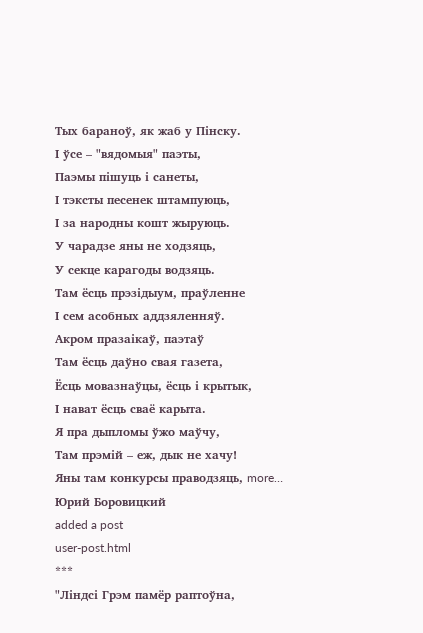Тых бараноў, як жаб у Пінску.
І ўсе – "вядомыя" паэты,
Паэмы пішуць і санеты,
І тэксты песенек штампуюць,
І за народны кошт жыруюць.
У чарадзе яны не ходзяць,
У секце карагоды водзяць.
Там ёсць прэзідыум, праўленне
І сем асобных аддзяленняў.
Акром празаікаў, паэтаў
Там ёсць даўно свая газета,
Ёсць мовазнаўцы, ёсць і крытык,
І нават ёсць сваё карыта.
Я пра дыпломы ўжо маўчу,
Там прэмій – еж, дык не хачу!
Яны там конкурсы праводзяць, more…
Юрий Боровицкий
added a post
user-post.html
***
"Ліндсі Грэм памёр раптоўна,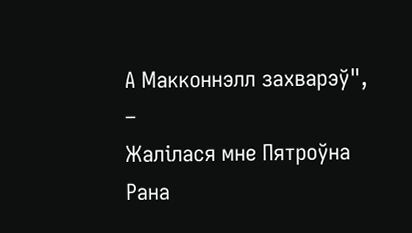А Макконнэлл захварэў", –
Жалілася мне Пятроўна
Рана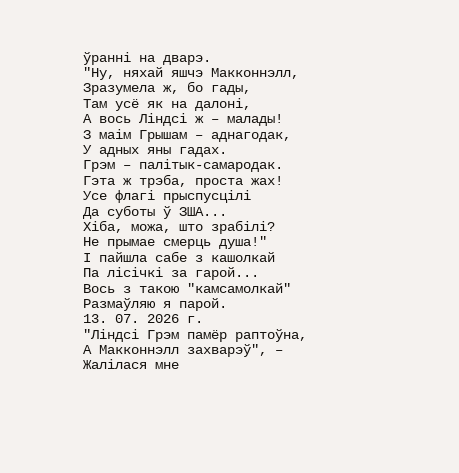ўранні на дварэ.
"Ну, няхай яшчэ Макконнэлл,
Зразумела ж, бо гады,
Там усё як на далоні,
А вось Ліндсі ж – малады!
З маім Грышам – аднагодак,
У адных яны гадах.
Грэм – палітык-самародак.
Гэта ж трэба, проста жах!
Усе флагі прыспусцілі
Да суботы ў ЗША...
Хіба, можа, што зрабілі?
Не прымае смерць душа!"
І пайшла сабе з кашолкай
Па лісічкі за гарой...
Вось з такою "камсамолкай"
Размаўляю я парой.
13. 07. 2026 г.
"Ліндсі Грэм памёр раптоўна,
А Макконнэлл захварэў", –
Жалілася мне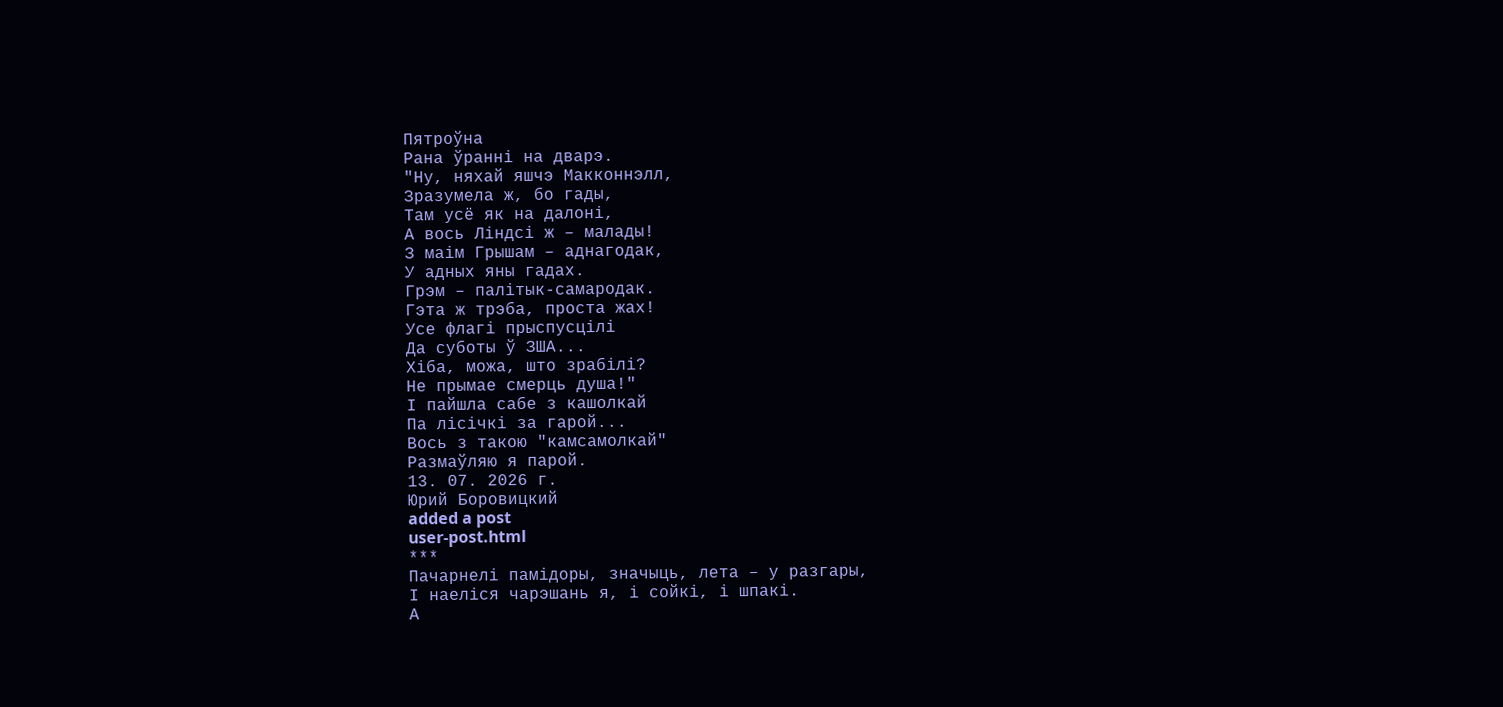Пятроўна
Рана ўранні на дварэ.
"Ну, няхай яшчэ Макконнэлл,
Зразумела ж, бо гады,
Там усё як на далоні,
А вось Ліндсі ж – малады!
З маім Грышам – аднагодак,
У адных яны гадах.
Грэм – палітык-самародак.
Гэта ж трэба, проста жах!
Усе флагі прыспусцілі
Да суботы ў ЗША...
Хіба, можа, што зрабілі?
Не прымае смерць душа!"
І пайшла сабе з кашолкай
Па лісічкі за гарой...
Вось з такою "камсамолкай"
Размаўляю я парой.
13. 07. 2026 г.
Юрий Боровицкий
added a post
user-post.html
***
Пачарнелі памідоры, значыць, лета – у разгары,
І наеліся чарэшань я, і сойкі, і шпакі.
А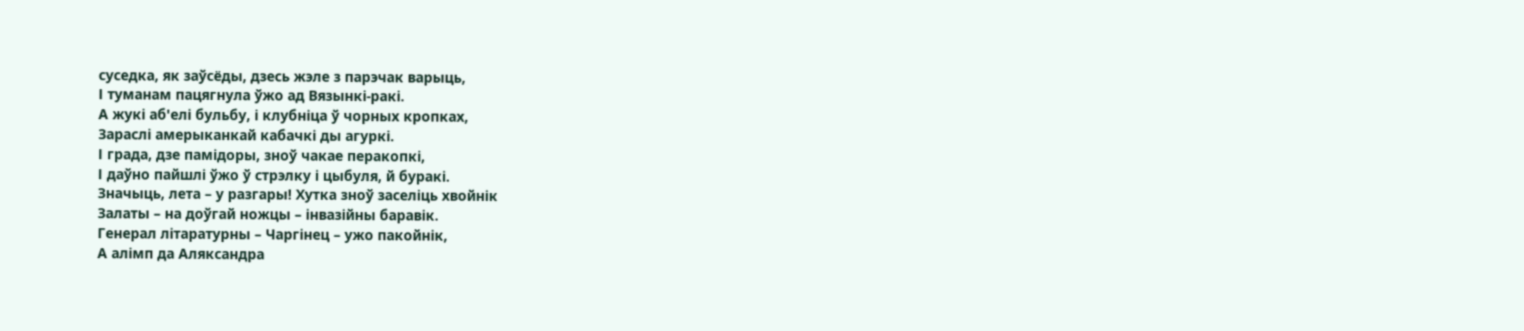суседка, як заўсёды, дзесь жэле з парэчак варыць,
І туманам пацягнула ўжо ад Вязынкі-ракі.
А жукі аб'елі бульбу, і клубніца ў чорных кропках,
Зараслі амерыканкай кабачкі ды агуркі.
І града, дзе памідоры, зноў чакае перакопкі,
І даўно пайшлі ўжо ў стрэлку і цыбуля, й буракі.
Значыць, лета – у разгары! Хутка зноў заселіць хвойнік
Залаты – на доўгай ножцы – інвазійны баравік.
Генерал літаратурны – Чаргінец – ужо пакойнік,
А алімп да Аляксандра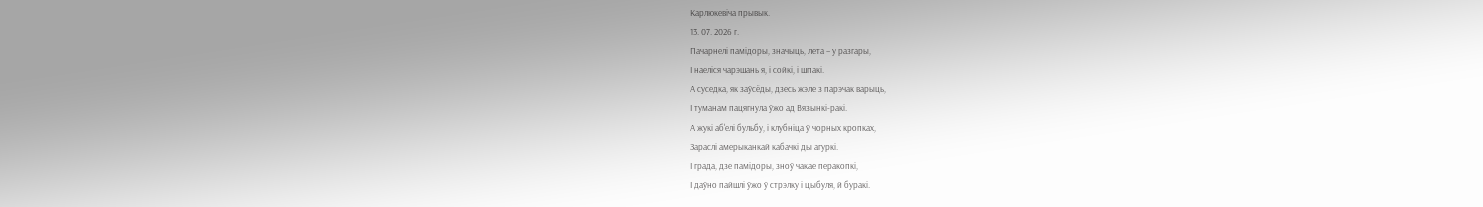Карлюкевіча прывык.
13. 07. 2026 г.
Пачарнелі памідоры, значыць, лета – у разгары,
І наеліся чарэшань я, і сойкі, і шпакі.
А суседка, як заўсёды, дзесь жэле з парэчак варыць,
І туманам пацягнула ўжо ад Вязынкі-ракі.
А жукі аб'елі бульбу, і клубніца ў чорных кропках,
Зараслі амерыканкай кабачкі ды агуркі.
І града, дзе памідоры, зноў чакае перакопкі,
І даўно пайшлі ўжо ў стрэлку і цыбуля, й буракі.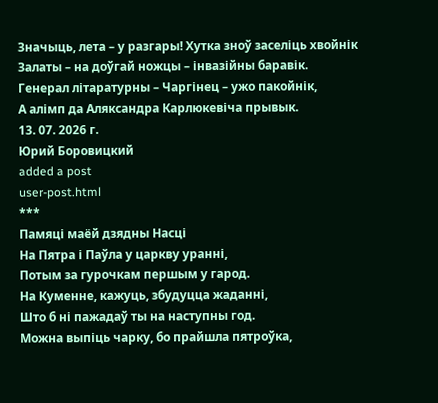Значыць, лета – у разгары! Хутка зноў заселіць хвойнік
Залаты – на доўгай ножцы – інвазійны баравік.
Генерал літаратурны – Чаргінец – ужо пакойнік,
А алімп да Аляксандра Карлюкевіча прывык.
13. 07. 2026 г.
Юрий Боровицкий
added a post
user-post.html
***
Памяці маёй дзядны Насці
На Пятра і Паўла у царкву уранні,
Потым за гурочкам першым у гарод.
На Куменне, кажуць, збудуцца жаданні,
Што б ні пажадаў ты на наступны год.
Можна выпіць чарку, бо прайшла пятроўка,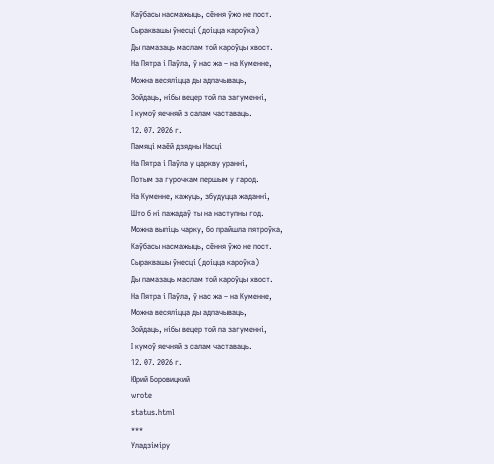Каўбасы насмажыць, сёння ўжо не пост.
Сыраквашы ўнесці (доіцца кароўка)
Ды памазаць маслам той кароўцы хвост.
На Пятра і Паўла, ў нас жа – на Куменне,
Можна весяліцца ды адпачываць,
Зойдаць, нібы вецер той па загуменні,
І кумоў яечняй з салам частаваць.
12. 07. 2026 г.
Памяці маёй дзядны Насці
На Пятра і Паўла у царкву уранні,
Потым за гурочкам першым у гарод.
На Куменне, кажуць, збудуцца жаданні,
Што б ні пажадаў ты на наступны год.
Можна выпіць чарку, бо прайшла пятроўка,
Каўбасы насмажыць, сёння ўжо не пост.
Сыраквашы ўнесці (доіцца кароўка)
Ды памазаць маслам той кароўцы хвост.
На Пятра і Паўла, ў нас жа – на Куменне,
Можна весяліцца ды адпачываць,
Зойдаць, нібы вецер той па загуменні,
І кумоў яечняй з салам частаваць.
12. 07. 2026 г.
Юрий Боровицкий
wrote
status.html
***
Уладзіміру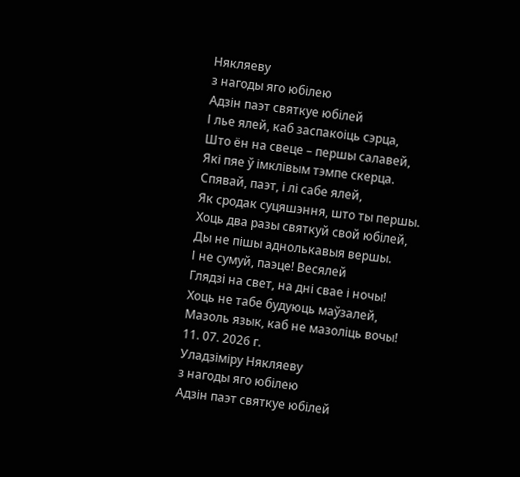Някляеву
з нагоды яго юбілею
Адзін паэт святкуе юбілей
І лье ялей, каб заспакоіць сэрца,
Што ён на свеце – першы салавей,
Які пяе ў імклівым тэмпе скерца.
Спявай, паэт, і лі сабе ялей,
Як сродак суцяшэння, што ты першы.
Хоць два разы святкуй свой юбілей,
Ды не пішы аднолькавыя вершы.
І не сумуй, паэце! Весялей
Глядзі на свет, на дні свае і ночы!
Хоць не табе будуюць маўзалей,
Мазоль язык, каб не мазоліць вочы!
11. 07. 2026 г.
Уладзіміру Някляеву
з нагоды яго юбілею
Адзін паэт святкуе юбілей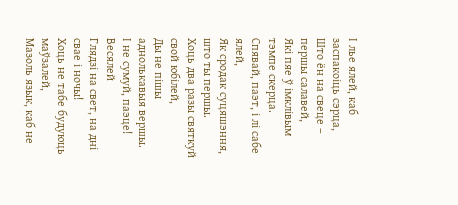І лье ялей, каб заспакоіць сэрца,
Што ён на свеце – першы салавей,
Які пяе ў імклівым тэмпе скерца.
Спявай, паэт, і лі сабе ялей,
Як сродак суцяшэння, што ты першы.
Хоць два разы святкуй свой юбілей,
Ды не пішы аднолькавыя вершы.
І не сумуй, паэце! Весялей
Глядзі на свет, на дні свае і ночы!
Хоць не табе будуюць маўзалей,
Мазоль язык, каб не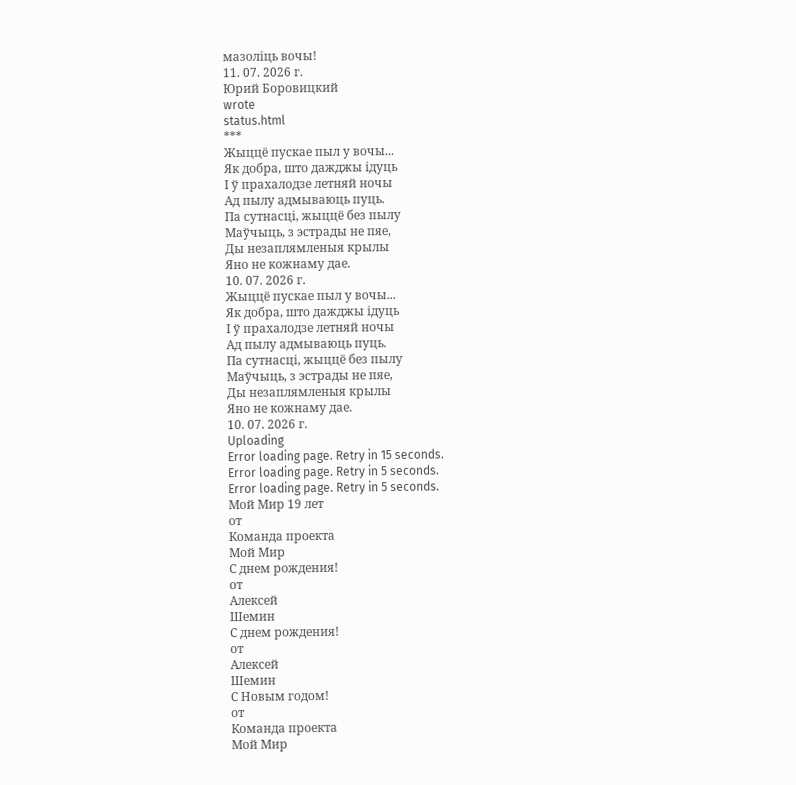мазоліць вочы!
11. 07. 2026 г.
Юрий Боровицкий
wrote
status.html
***
Жыццё пускае пыл у вочы...
Як добра, што дажджы ідуць
І ў прахалодзе летняй ночы
Ад пылу адмываюць пуць.
Па сутнасці, жыццё без пылу
Маўчыць, з эстрады не пяе,
Ды незаплямленыя крылы
Яно не кожнаму дае.
10. 07. 2026 г.
Жыццё пускае пыл у вочы...
Як добра, што дажджы ідуць
І ў прахалодзе летняй ночы
Ад пылу адмываюць пуць.
Па сутнасці, жыццё без пылу
Маўчыць, з эстрады не пяе,
Ды незаплямленыя крылы
Яно не кожнаму дае.
10. 07. 2026 г.
Uploading
Error loading page. Retry in 15 seconds.
Error loading page. Retry in 5 seconds.
Error loading page. Retry in 5 seconds.
Мой Мир 19 лет
от
Команда проекта
Мой Мир
С днем рождения!
от
Алексей
Шемин
С днем рождения!
от
Алексей
Шемин
С Новым годом!
от
Команда проекта
Мой Мир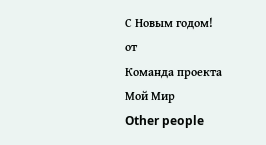С Новым годом!
от
Команда проекта
Мой Мир
Other people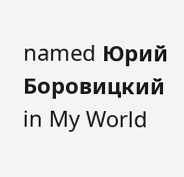named Юрий Боровицкий in My World